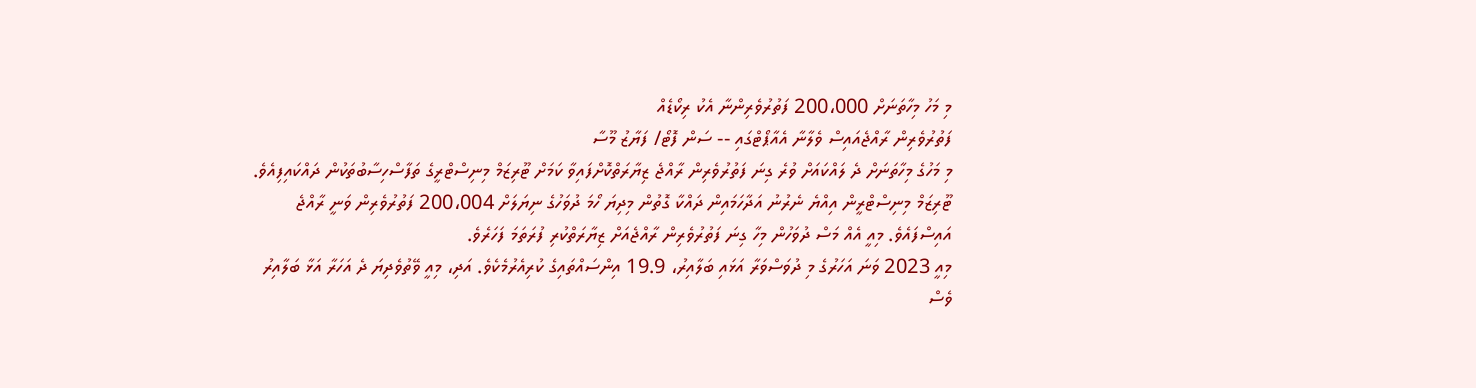މި މަހު މިހާތަނަށް 200،000 ފަތުރުވެރިންނާ އެކު ރިކޯޑެއް
ފަތުރުވެރިން ރާއްޖެއައިސް ވެލާނާ އެއާޕޯޓްގައި -- ސަން ފޮޓޯ/ ފަޔާޒު މޫސާ
މި މަހުގެ މިހާތަނަށް ދެ ލައްކައަށް ވުރެ ގިނަ ފަތުރުވެރިން ރާއްޖެ ޒިޔާރަތްކޮށްފައިވާ ކަމަށް ޓޫރިޒަމް މިނިސްޓްރީގެ ތަފާސްހިސާބުތަކުން ދައްކައިފިއެވެ.
ޓޫރިޒަމް މިނިސްޓްރީން އިއްޔެ ނެރުނު އަދާހަމައިން ދައްކާ ގޮތުން މިދިޔަ ހޯމަ ދުވަހުގެ ނިޔަލަށް 200،004 ފަތުރުވެރިން ވަނީ ރާއްޖެ އައިސްފައެވެ. މިއީ އެއް މަސް ދުވަހުން މިހާ ގިނަ ފަތުރުވެރިން ރާއްޖެއަށް ޒިޔާރަތްކުރި ފުރަތަމަ ފަހަރެވެ.
މިއީ 2023 ވަނަ އަހަރުގެ މި ދުވަސްވަރާ އަޅައި ބަލާއިރު، 19.9 އިންސައްތައިގެ ކުރިއެރުމެކެވެ. އަދި، މިއީ ވޭތުވެދިޔަ ދެ އަހަރާ އަޅާ ބަލާއިރު ވެސް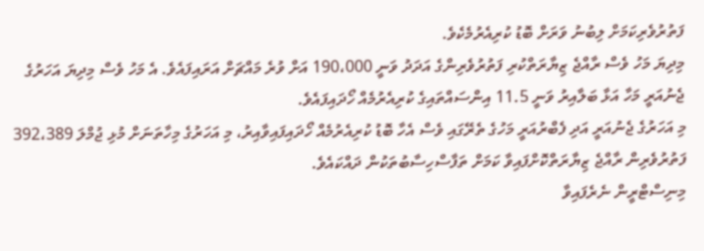ފަތުރުވެރިކަމަށް ލިބުނު ވަރަށް ބޮޑު ކުރިއެރުމެކެވެ.
މިދިޔަ މަހު ވެސް ރާއްޖެ ޒިޔާރަތްކުރި ފަތުރުވެރިންގެ އަދަދު ވަނީ 190،000 އަށް ވުރެ މައްޗަށް އަރައިފައެވެ. އެ މަހު ވެސް މިދިޔަ އަހަރުގެ ޖެނުއަރީ މަހާ އަޅާ ބަލާއިރު ވަނީ 11.5 އިންސައްތައިގެ ކުރިއެރުމެއް ހޯދައިފައެވެ.
މި އަހަރުގެ ޖެނުއަރީ އަދި ފެބްރުއަރީ މަހުގެ ތެރޭގައި ވެސް އެހާ ބޮޑު ކުރިއެރުމެއް ހޯދައިފައިވާއިރު، މި އަހަރުގެ މިހާތަނަށް މުޅި ޖުމްލަ 392،389 ފަތުރުވެރިން ރާއްޖެ ޒިޔާރަތްކޮށްފައިވާ ކަމަށް ތަފާސްހިސާބުތަކުން ދައްކައެވެ.
މިނިސްޓްރީން ނެރެފައިވާ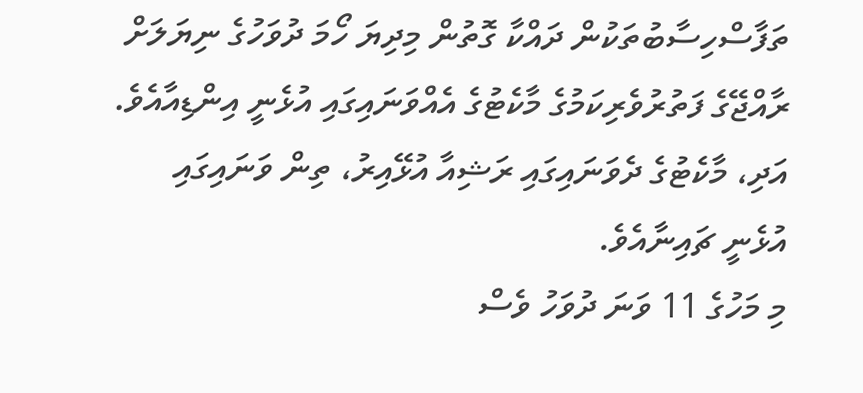ތަފާސްހިސާބުތަކުން ދައްކާ ގޮތުން މިދިޔަ ހޯމަ ދުވަހުގެ ނިޔަލަށް ރާއްޖޭގެ ފަތުރުވެރިކަމުގެ މާކެޓުގެ އެއްވަނައިގައި އުޅެނީ އިންޑިއާއެވެ. އަދި، މާކެޓުގެ ދެވަނައިގައި ރަޝިއާ އުޅޭއިރު، ތިން ވަނައިގައި އުޅެނީ ޗައިނާއެވެ.
މި މަހުގެ 11 ވަނަ ދުވަހު ވެސް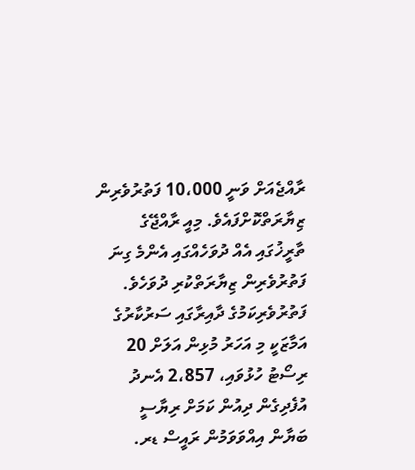ރާއްޖެއަށް ވަނީ 10،000 ފަތުރުވެރިން ޒިޔާރަތްކޮށްފައެވެ. މިއީ ރާއްޖޭގެ ތާރީޚުގައި އެއް ދުވަހެއްގައި އެންމެ ގިނަ ފަތުރުވެރިން ޒިޔާރަތްކުރި ދުވަހެވެ.
ފަތުރުވެރިކަމުގެ ދާއިރާގައި ސަރުކާރުގެ އަމާޒަކީ މި އަހަރު މުޅިން އަލަށް 20 ރިސޯޓު ހުޅުވައި، 2،857 އެނދު އުފެދިގެން ދިއުން ކަމަށް ރިޔާސީ ބަޔާން އިއްވަވަމުން ރައީސް ޑރ.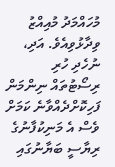މުހައްމަދު މުއިއްޒު ވިދާޅުވިއެވެ. އަދި، ނުހެދި ހުރި ރިސޯޓުތައް ނިންމަން ފަހިކޮށްދެއްވާނެ ކަމަށް ވެސް އެ މަނިކުފާނުގެ ރިޔާސީ ބަޔާނުގައި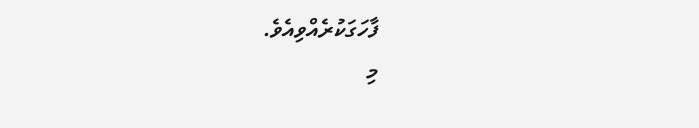ފާހަގަކުރެއްވިއެވެ.
މި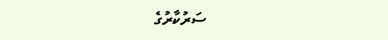ސަރުކާރުގެ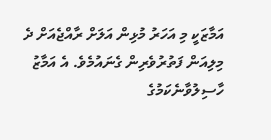އަމާޒަކީ މި އަހަރު މުޅިން އަލަށް ރާއްޖެއަށް ދެ މިލިއަން ފަތުރުވެރިން ގެނައުމެވެ. އެ އަމާޒު ހާސިލުވާނެކަމުގެ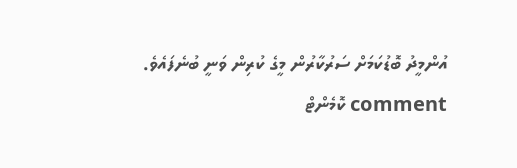އުންމީދު ބޮޑުކަމަށް ސަރުކާރުން މީގެ ކުރިން ވަނީ ބުނެފައެވެ.
comment ކޮމެންޓް